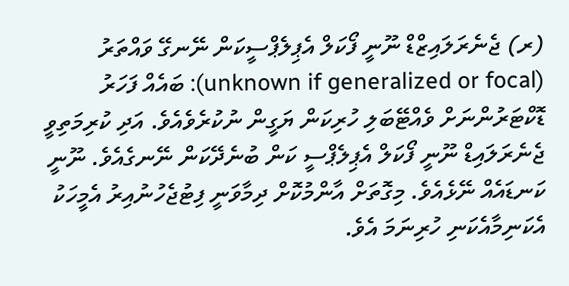(ރ) ޖެނެރަލައިޒްޑް ނޫނީ ފޯކަލް އެޕިލެޕްސީކަން ނޭނގޭ ވައްތަރު (unknown if generalized or focal): ބައެއް ފަހަރު ޑޮކްޓަރުންނަށް ވެއްޓޭބަލި ހުރިކަން ޔަގީން ނުކުރެވެއެވެ. އަދި ކުރިމަތިވީ ޖެނެރަލައިޑް ނޫނީ ފޯކަލް އެޕިލެޕްސީ ކަން ބުނެދޭކަން ނޭނގެއެވެ. ނޫނީ ކަނޑައެއް ނޭޅެއެވެ. މިގޮތަށް އާންމުކޮށް ދިމާވަނީ ފިޓުޖެހުނުއިރު އެމީހަކު އެކަނިމާއެކަނި ހުރިނަމަ އެވެ.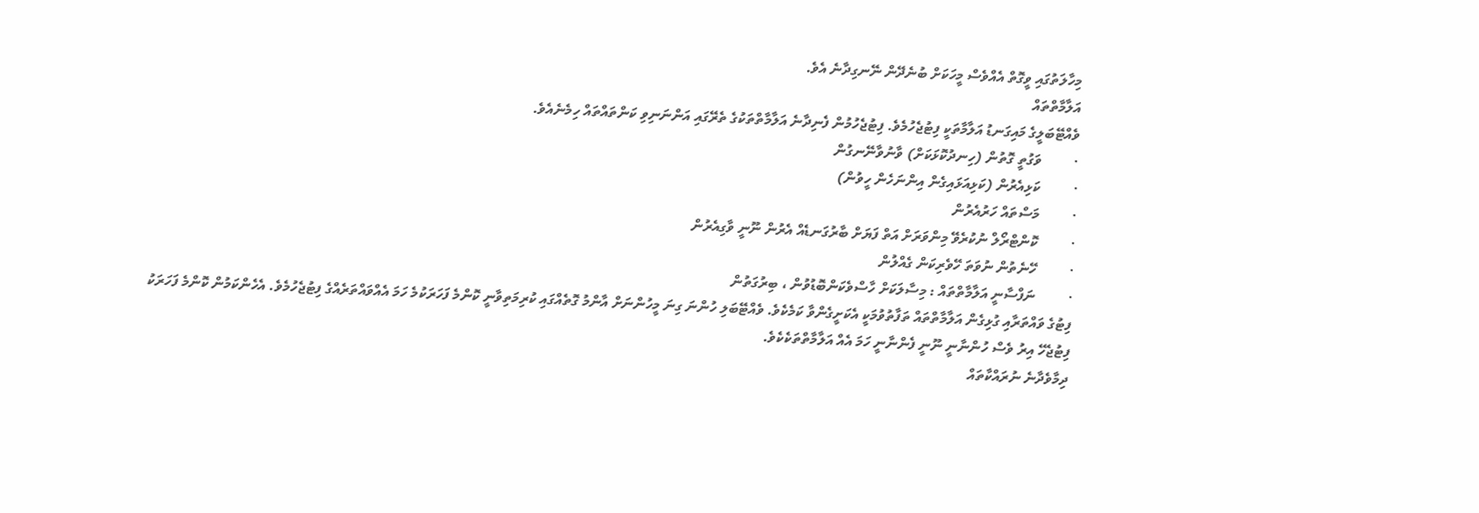މިހާލަތުގައި ވީގޮތް އެއްވެސް މީހަކަށް ބުނެދޭން ނޭނގިދާނެ އެވެ.
އަލާމާތްތައް
ވެއްޓޭބަލީގެ މައިގަނޑު އަލާމާތަކީ ފިޓުޖެހުމެވެ. ފިޓުޖެހުމުން ފެނިދާނެ އަލާމާތްތަކުގެ ތެރޭގައި އަންނަނިވި ކަންތައްތައް ހިމެނެއެވެ.
·         ވަގުތީ ގޮތުން (ހިނދުކޮޅަކަށް) ވާނުވާނޭނގުން
·         ކަޅިއެރުން (ކަޅިއަޅައިގެން އިންނަހެން ހީވުން)
·         މަސްތައް ހަރުއެރުން
·         ކޮންޓްރޯލް ނުކުރެވޭ މިންވަރަށް އަތް ފަޔަށް ބާރުގަނޑެއް އެރުން ނޫނީ ވާގިއެރުން
·         ހޭނެތުން ނުވަތަ ހޭވެރިކަން ގެއްލުން
·         ނަފްސާނީ އަލާމާތްތައް : މިސާލަކަށް ހާސްވެކަންބޮޑުވުން ، ބިރުގަތުން
ފިޓުގެ ވައްތަރާއި ގުޅިގެން އަލާމާތްތައް ތަފާތުވުމަކީ އެކަށީގެންވާ ކަމެކެވެ. ވެއްޓޭބަލި ހުންނަ ގިނަ މީހުންނަށް އާންމު ގޮތެއްގައި ކުރިމަތިވާނީ ކޮންމެ ފަހަރަކުމެ ހަމަ އެއްވައްތަރެއްގެ ފިޓުޖެހުމެވެ. އެހެންކަމުން ކޮންމެ ފަހަރަކު ފިޓުޖެހޭ އިރު ވެސް ހުންނާނީ ނޫނީ ފެންނާނީ ހަމަ އެއް އަލާމާތްތަކެކެވެ.
ދިމާވެދާނެ ނުރައްކާތައް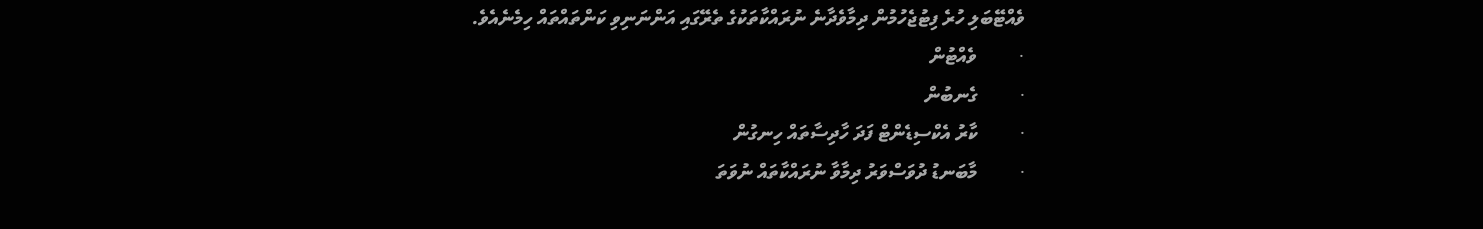ވެއްޓޭބަލި ހުރެ ފިޓުޖެހުމުން ދިމާވެދާނެ ނުރައްކާތަކުގެ ތެރޭގައި އަންނަނިވި ކަންތައްތައް ހިމެނެއެވެ.
·         ވެއްޓުން
·         ގެނބުން
·         ކާރު އެކްސިޑެންޓް ފަދަ ހާދިސާތައް ހިނގުން
·         މާބަނޑު ދުވަސްވަރު ދިމާވާ ނުރައްކާތައް ނުވަތަ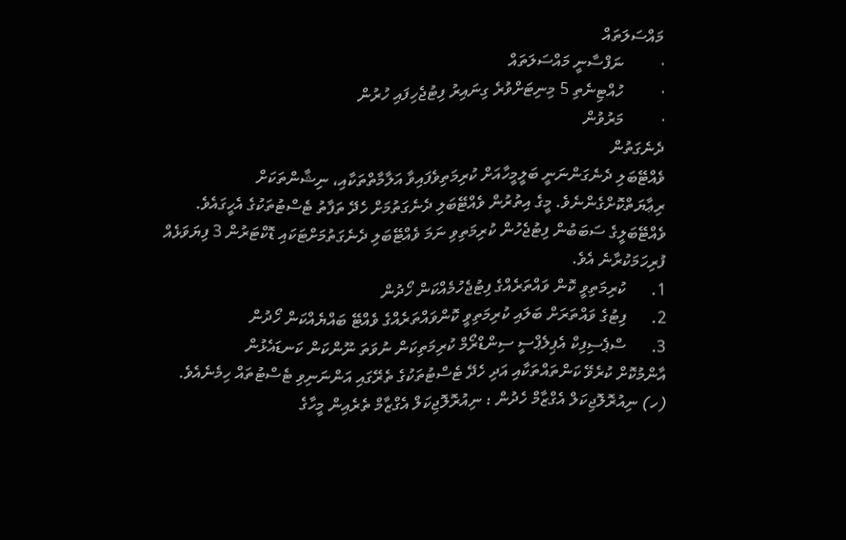މައްސަލަތައް
·         ނަފްސާނީ މައްސަލަތައް
·         ހުއްޓިނެތި 5 މިނިޓަށްވުރެ ގިނައިރު ފިޓުޖެހިފައި ހުރުން
·         މަރުވުން
ދެނެގަތުން
ވެއްޓޭބަލި ދެނެގަންނަނީ ބަލީމީހާއަށް ކުރިމަތިވެފައިވާ އަލާމާތްތަކާއި، ނިޝާންތަކަށް ރިޢާޔަތްކޮށްގެންނެވެ. މީގެ އިތުރުން ވެއްޓޭބަލި ދެނެގަތުމަށް ހެދޭ ތަފާތު ޓެސްޓުތަކުގެ އެހީގައެވެ. ވެއްޓޭބަލީގެ ސަބަބުން ފިޓުޖެހުން ކުރިމަތިވި ނަމަ ވެއްޓޭބަލި ދެނެގަތުމަށްޓަކައި ޑޮކްޓަރުން 3 ފިޔަވަޅެއް ފުރިހަމަކުރާނެ އެވެ.
1.      ކުރިމަތިވީ ކޮން ވައްތަރެއްގެ ފިޓުޖެހުމެއްކަން ހޯދުން
2.      ފިޓުގެ ވައްތަރަށް ބަލައި ކުރިމަތިވީ ކޮންވައްތަރެއްގެ ވެއްޓޭ ބައްޔެއްކަން ހޯދުން
3.      ސްޕެސިފިކް އެޕިލެޕްސީ ސިންޑްރޯމް ކުރިމަތިކަން ނުވަތަ ނޫންކަން ކަނޑައެޅުން
އާންމުކޮށް ކުރެވޭ ކަންތައްތަކާއި އަދި ހެދޭ ޓެސްޓުތަކުގެ ތެރޭގައި އަންނަނިވި ޓެސްޓުތައް ހިމެނެއެވެ.
(ހ) ނިއުރޮލޮޖިކަލް އެގްޒާމް ހެދުން : ނިއުރޮލޮޖިކަލް އެގްޒާމް ތެރެއިން މީހާގެ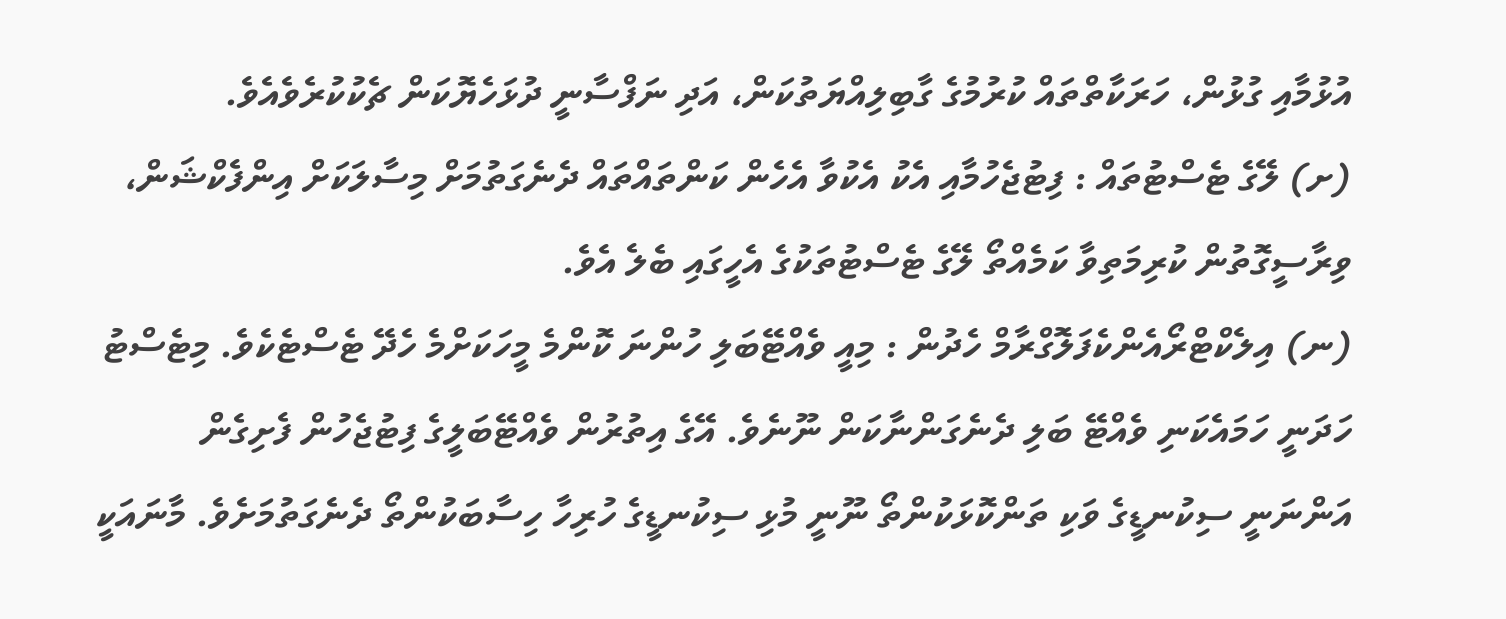އުޅުމާއި ގުޅުން، ހަރަކާތްތައް ކުރުމުގެ ގާބިލިއްޔަތުކަން، އަދި ނަފްސާނީ ދުޅަހެޔޮކަން ޗެކުކުރެވެއެވެ.
(ށ) ލޭގެ ޓެސްޓުތައް : ފިޓުޖެހުމާއި އެކު އެކުވާ އެހެން ކަންތައްތައް ދެނެގަތުމަށް މިސާލަކަށް އިންފެކްޝަން، ވިރާސީގޮތުން ކުރިމަތިވާ ކަމެއްތޯ ލޭގެ ޓެސްޓުތަކުގެ އެހީގައި ބެލެ އެވެ.
(ނ) އިލެކްޓްރޯއެންކެފަލޮގްރާމް ހެދުން : މިއީ ވެއްޓޭބަލި ހުންނަ ކޮންމެ މީހަކަށްމެ ހެދޭ ޓެސްޓެކެވެ. މިޓެސްޓު ހަދަނީ ހަމައެކަނި ވެއްޓޭ ބަލި ދެނެގަންނާކަން ނޫނެވެ. އޭގެ އިތުރުން ވެއްޓޭބަލީގެ ފިޓުޖެހުން ފެށިގެން އަންނަނީ ސިކުނޑީގެ ވަކި ތަންކޮޅަކުންތޯ ނޫނީ މުޅި ސިކުނޑީގެ ހުރިހާ ހިސާބަކުންތޯ ދެނެގަތުމަށެވެ. މާނައަކީ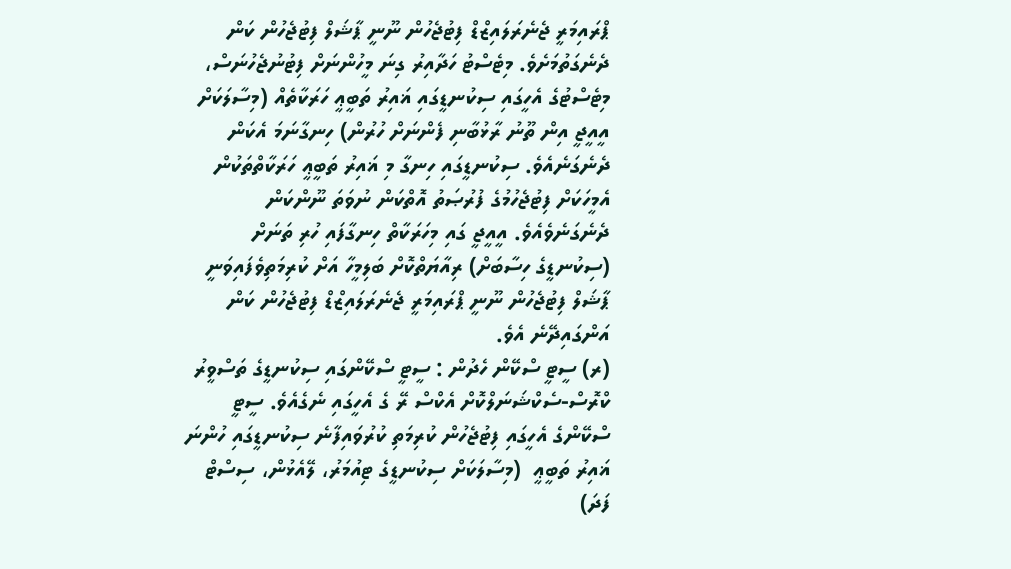ޕްރައިމަރީ ޖެނެރަލައިޒްޑް ފިޓުޖެހުން ނޫނީ ޕާޝަލް ފިޓުޖެހުން ކަން ދެނެގަތުމަށެވެ. މިޓެސްޓު ހަދާއިރު ގިނަ މީހުންނަށް ފިޓުނުޖެހުނަސް، މިޓެސްޓުގެ އެހީގައި ސިކުނޑީގައި ޣައިރު ތަބީޢީ ހަރަކާތެއް (މިސާލަކަށް އީއީޖީ އިން ތޫނު ރާޅުބާނި ފެންނަށް ހުރުން) ހިނގާނަމަ އެކަން ދެނެގަނެއެވެ. ސިކުނޑީގައި ހިނގާ މި ޣައިރު ތަބީޢީ ހަރަކާތްތަކުން އެމީހަކަށް ފިޓުޖެހުމުގެ ފުރުޞަތު އޮތްކަން ނުވަތަ ނޫންކަން ދެނެގަނެވެއެވެ. އީއީޖީ ގައި މިހަރަކާތް ހިނގާފައި ހުރި ތަނަށް (ސިކުނޑީގެ ހިސާބަށް) ރިއާޔަތްކޮށް ބަލިމީހާ އަށް ކުރިމަތިވެފައިވަނީ ޕާޝަލް ފިޓުޖެހުން ނޫނީ ޕްރައިމަރީ ޖެނެރަލައިޒްޑް ފިޓުޖެހުން ކަން އަންގައިދޭނެ އެވެ.
(ރ) ސީޓީ ސްކޭން ހެދުން : ސީޓީ ސްކޭންގައި ސިކުނޑީގެ ތަސްވީރު ކްރޮސް-ސެކްޝަނަލްކޮށް އެކްސް ރޭ ގެ އެހީގައި ނެގެއެވެ. ސީޓީ ސްކޭންގެ އެހީގައި ފިޓުޖެހުން ކުރިމަތި ކުރުވައިފާނެ ސިކުނޑީގައި ހުންނަ ޣައިރު ތަބީޢީ  (މިސާލަކަށް ސިކުނޑީގެ ޓިއުމަރު، ލޭއެޅުން، ސިސްޓް ފަދަ)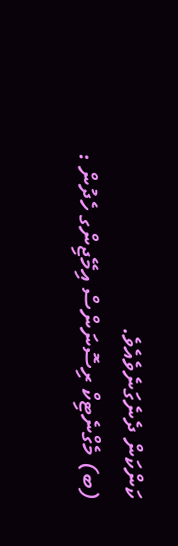ކަންކަން ދެނެގަނެވެއެވެ.
(ބ) މެގްނެޓިކް ރިސޮނަންސް އިމޭޖިންގ ހެދުން :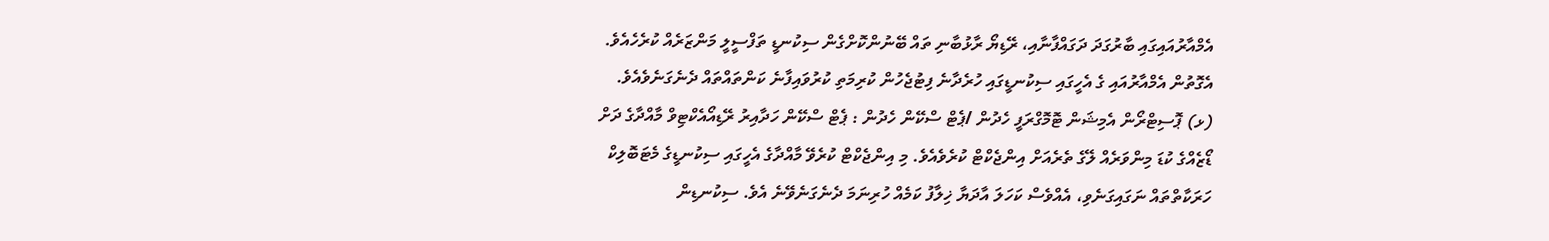އެމްއާރުއައިގައި ބާރުގަދަ ދަގައްފާނާއި، ރޭޑިޔޯ ރާޅުބާނި ތައް ބޭނުންކޮށްގެން ސިކުނޑީ ތަފްސީލީ މަންޒަރެއް ކުރެހެއެވެ. އެގޮތުން އެމްއާރުއައި ގެ އެހީގައި ސިކުނޑީގައި ހުރެދާނެ ފިޓުޖެހުން ކުރިމަތި ކުރުވައިފާނެ ކަންތައްތައް ދެނެގަނެވެއެވެ.
(ޅ) ޕޮސިޓްރޯން އެމިޝަން ޓޮމޮގްރަފީ ހެދުން /ޕެޓް ސްކޭން ހެދުން : ޕެޓް ސްކޭން ހަދާއިރު ރޭޑިއޯއެކްޓިވް މާއްދާގެ ދަށް ޑޯޒެއްގެ ކުޑަ މިންވަރެއް ލޭގެ ތެރެއަށް އިންޖެކްޓް ކުރެވެއެވެ. މި އިންޖެކްޓް ކުރެވޭ މާއްދާގެ އެހީގައި ސިކުނޑީގެ މެޓަބޮލިކް ހަރަކާތްތައް ނަގައިގަނެވި، އެއްވެސް ކަހަލަ އާދަޔާ ޚިލާފު ކަމެއް ހުރިނަމަ ދެނެގަނެވޭނެ އެވެ. ސިކުނޑިން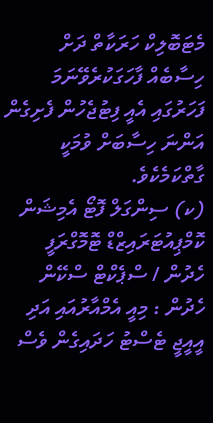މެޓަބޮލިކް ހަރަކާތް ދަށް ހިސާބެއް ފާހަގަކުރެވޭނަމަ ފަހަރުގައި އެއީ ފިޓުޖެހުން ފެށިގެން އަންނަ ހިސާބަށް ވުމަކީ ގާތްކަމެކެވެ.
(ކ) ސިންގަލް ފޮޓޯ އެމިޝަން ކޮމްޕިއުޓަރައިޒްޑް ޓޮމޮގްރަފީ ހެދުން / ސްޕެކްޓް ސްކޭން ހެދުން : މިއީ އެމްއާރުއައި އަދި އީއީޖީ ޓެސްޓު ހަދައިގެން ވެސް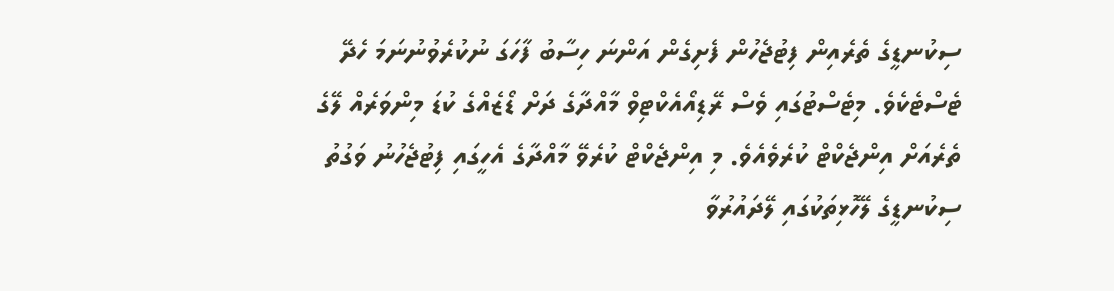ސިކުނޑީގެ ތެރެއިން ފިޓުޖެހުން ފެށިގެން އަންނަ ހިސާބު ފާހަގަ ނުކުރެވުނުނަމަ ހެދޭ ޓެސްޓެކެވެ. މިޓެސްޓުގައި ވެސް ރޭޑިއޯއެކްޓިވް މާއްދާގެ ދަށް ޑޯޒެއްގެ ކުޑަ މިންވަރެއް ލޭގެ ތެރެއަށް އިންޖެކްޓް ކުރެވެއެވެ. މި އިންޖެކްޓް ކުރެވޭ މާއްދާގެ އެހީގައި ފިޓުޖެހުނު ވަގުތު ސިކުނޑީގެ ލޭހޮޅިތަކުގައި ލޭދައުރުވާ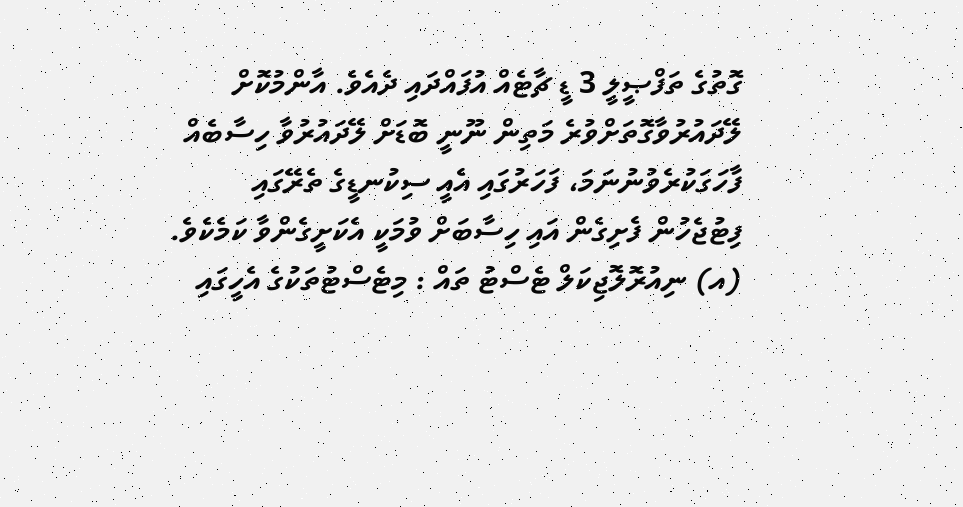ގޮތުގެ ތަފްޞީލީ 3 ޑީ ޗާޓެއް އުފައްދައި ދެއެވެ. އާންމުކޮށް ލޭދައުރުވާގޮތަށްވުރެ މަތިން ނޫނީ ބޮޑަށް ލޭދައުރުވާ ހިސާބެއް ފާހަގަކުރެވުނުނަމަ، ފަހަރުގައި އެއީ ސިކުނޑީގެ ތެރޭގައި ފިޓުޖެހުން ފެށިގެން އައި ހިސާބަށް ވުމަކީ އެކަށީގެންވާ ކަމެކެވެ.
(އ) ނިއުރޮލޮޖިކަލް ޓެސްޓު ތައް : މިޓެސްޓުތަކުގެ އެހީގައި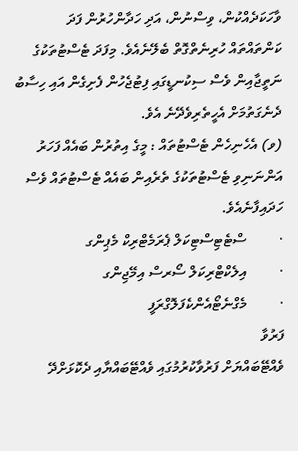ވާހަކަދެއްކުން، ވިސްނުން، އަދި ހަދާންހުރުން ފަދަ ކަންތައްތައް ހުރިނެތްގޮތް ބެލޭނެއެވެ. މިފަދަ ޓެސްޓުތަކުގެ ނަތީޖާއިން ވެސް ސިކުނޑީގައި ފިޓުޖެހުން ފެށިގެން އައި ހިސާބު ދެނެގަތުމަށް އެހީތެރިވެދޭނެ އެވެ.
(ވ) އެހެނިހެން ޓެސްޓުތައް : މީގެ އިތުރުން ބައެއް ފަހަރު އަންނަނިވި ޓެސްޓުތަކުގެ ތެރެއިން ބައެއް ޓެސްޓުތައް ވެސް ހަދައިފާނެއެވެ.
·         ސްޓެޓިސްޓިކަލް ޕެރަމެޓްރިކް މެޕިންގ
·         އިލެކްޓްރިކަލް ސޯރސް އިމޭޖިންގ
·         މެގްނެޓޯއެންކެފަލޮގްރަފީ
ފަރުވާ
ވެއްޓޭބައްޔަށް ފަރުވާކުރުމުގައި ވެއްޓޭބައްޔާއި ދެކޮޅަށްދޭ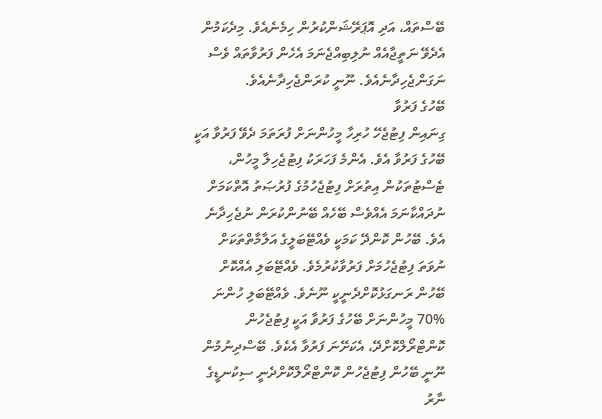ބޭސްތައް، އަދި އޮޕަރޭޝަންކުރުން ހިމެނެއެވެ. މިދެކަމުން އެދެވޭ ނަތީޖާއެއް ނުލިބިއްޖެނަމަ އެހެން ފަރުވާތައް ވެސް ނަގަންޖެހިދާނެއެވެ. ނޫނީ ކުރަންޖެހިދާނެއެވެ.
ބޭހުގެ ފަރުވާ
ގިނައިން ފިޓުޖެހޭ ހުރިހާ މީހުންނަށް ފުރަތަމަ ދެވޭ ފަރުވާ އަކީ ބޭހުގެ ފަރުވާ އެވެ. އެންމެ ފަހަރަކު ފިޓުޖެހިލާ މީހުން، ޓެސްޓުތަކުން އިތުރަށް ފިޓުޖެހުމުގެ ފުރުޞަތު އޮތްކަމަށް ނުދައްކާނަމަ އެއްވެސް ބޭހެއް ބޭނުންކުރަން ނުޖެހިދާނެ އެވެ. ބޭހުން ކޮންދޭ ކަމަކީ ވެއްޓޭބަލީގެ އަލާމާތްތަކަށް ނުވަތަ ފިޓުޖެހުމަށް ފަރުވާކުރުމެވެ. ވެއްޓޭބަލި އެއްކޮށް ބޭހުން ރަނގަޅުކޮށްދެނީކީ ނޫނެވެ. ވެއްޓޭބަލި ހުންނަ %70 މީހުންނަށް ބޭހުގެ ފަރުވާ އަކީ ފިޓުޖެހުން ކޮންޓްރޯލްކޮށްދޭ، އެކަށޭނަ ފަރުވާ އެކެވެ. ބޭސްދިނުމުން ނޫނީ ބޭހުން ފިޓުޖެހުން ކޮންޓްރޯލްކޮށްދެނީ ސިކުނޑީގެ ނާރު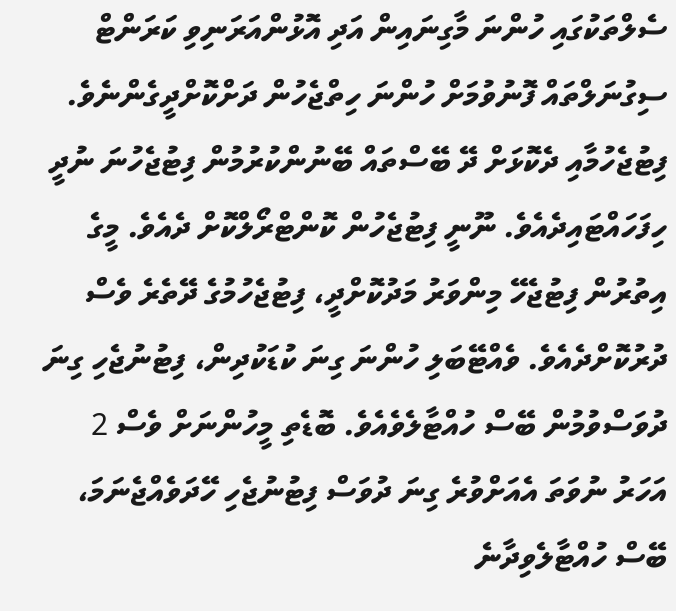ސެލްތަކުގައި ހުންނަ މާގިނައިން އަދި އޮޅުންއަރަނިވި ކަރަންޓް ސިގުނަލްތައް ފޮނުވުމަށް ހުންނަ ހިތްޖެހުން ދަށްކޮށްދީގެންނެވެ.
ފިޓުޖެހުމާއި ދެކޮޅަށް ދޭ ބޭސްތައް ބޭނުންކުރުމުން ފިޓުޖެހުނަ ނުދީ ހިފަހައްޓައިދެއެވެ. ނޫނީ ފިޓުޖެހުން ކޮންޓްރޯލްކޮށް ދެއެވެ. މީގެ އިތުރުން ފިޓުޖެހޭ މިންވަރު މަދުކޮށްދީ، ފިޓުޖެހުމުގެ ދޭތެރެ ވެސް ދުރުކޮށްދެއެވެ. ވެއްޓޭބަލި ހުންނަ ގިނަ ކުޑަކުދިން، ފިޓުނުޖެހި ގިނަ ދުވަސްވުމުން ބޭސް ހުއްޓާލެވެއެވެ. ބޮޑެތި މީހުންނަށް ވެސް 2 އަހަރު ނުވަތަ އެއަށްވުރެ ގިނަ ދުވަސް ފިޓުނުޖެހި ހޭދަވެއްޖެނަމަ، ބޭސް ހުއްޓާލެވިދާނެ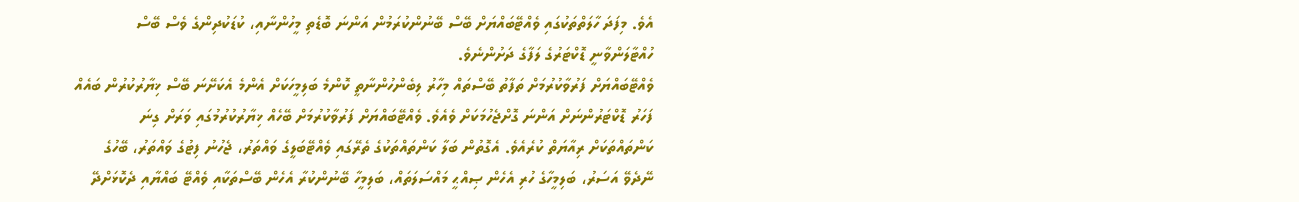އެވެ. މިފަދަ ހާލަތްތަކުގައި ވެއްޓޭބައްޔަށް ބޭސް ބޭނުންކުރަމުން އަންނަ ބޮޑެތި މީހުންނާއި، ކުޑަކުދިންގެ ވެސް ބޭސް ހުއްޓާލަންވާނީ ޑޮކްޓަރުގެ ލަފާގެ ދަށުންނެވެ.
ވެއްޓޭބައްޔަށް ފަރުވާކުރުމަށް ތަފާތު ބޭސްތައް މިހާރު ލިބެންހުންނާތީ ކޮންމެ ބަލިމީހަކަށް އެންމެ އެކަށޭނަ ބޭސް ޚިޔާރުކުރުން ބައެއް ފަހަރު ޑޮކްޓަރުންނަށް އަންނަ ގޮށްޖެހުމަކަށް ވެއެވެ. ވެއްޓޭބައްޔަށް ފަރުވާކުރުމަށް ބޭހެއް ޚިޔާރުކުރުމުގައި ވަރަށް ގިނަ ކަންތައްތަކަށް ރިއާޔަތް ކުރެއެވެ. އެގޮތުން ބަލާ ކަންތައްތަކުގެ ތެރޭގައި ވެއްޓޭބަލީގެ ވައްތަރު، ޖެހުނު ފިޓުގެ ވައްތަރު، ބޭހުގެ ނޭދެވޭ އަސަރު، ބަލިމީހާގެ ހުރި އެހެން ޞިއްޙީ މައްސަލަތައް، ބަލިމީހާ ބޭނުންކުރާ އެހެން ބޭސްތަކާއި ވެއްޓޭ ބައްޔާއި ދެކޮޅަށްދޭ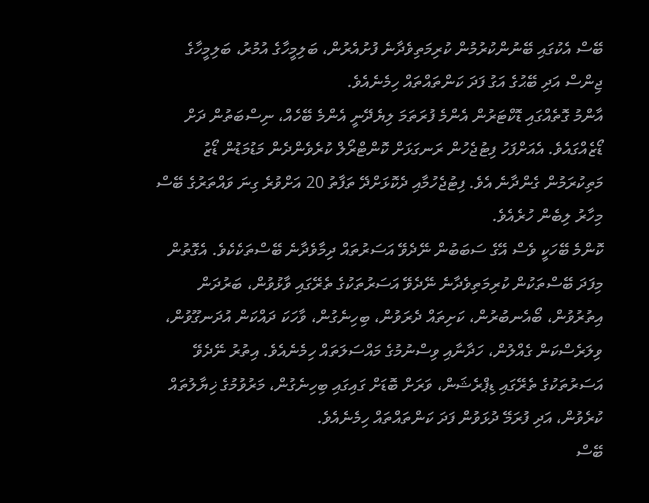ބޭސް އެކުގައި ބޭނުންކުރުމުން ކުރިމަތިވެދާނެ ފުށުއެރުން، ބަލިމީހާގެ އުމުރު، ބަލިމީހާގެ ޖިންސް އަދި ބޭޙުގެ އަގު ފަދަ ކަންތައްތައް ހިމެނެއެވެ.
އާންމު ގޮތެއްގައި ޑޮކްޓަރުން އެންމެ ފުރަތަމަ ލިޔެދޭނީ އެންމެ ބޭހެއް، ނިސްބަތުން ދަށް ޑޯޒެއްގައެވެ. އެއަށްފަހު ފިޓުޖެހުން ރަނގަޅަށް ކޮންޓްރޯލް ކުރެވެންދެން މަޑުމަޑުން ޑޯޒު މަތިކުރަމުން ގެންދާނެ އެވެ. ފިޓުޖެހުމާއި ދެކޮޅަށްދޭ ތަފާތު 20 އަށްވުރެ ގިނަ ވައްތަރުގެ ބޭސް މިހާރު ލިބެން ހުރެއެވެ.
ކޮންމެ ބޭހަކީ ވެސް އޭގެ ސަބަބުން ނޭދެވޭ އަސަރުތައް ދިމާވެދާނެ ބޭސްތަކެކެވެ. އެގޮތުން މިފަދަ ބޭސްތަކުން ކުރިމަތިވެދާނެ ނޭދެވޭ އަސަރުތަކުގެ ތެރޭގައި ވާޅުވުން، ބަރުދަން އިތުރުވުން، ބޯއެނބުރުން، ކަށިތައް ދެރަވުން، ބިހިނެގުން، ވާހަކަ ދައްކަން އުދަނގޫވުން، ވިލަރެސްކަން ގެއްލުން، ހަދާނާއި ވިސްނުމުގެ މައްސަލަތައް ހިމެނެއެވެ. އިތުރު ނޭދެވޭ އަސަރުތަކުގެ ތެރޭގައި ޑިޕްރެޝަން، ވަރަށް ބޮޑަށް ގައިގައި ބިހިނެގުން، މަރުވުމުގެ ޚިޔާލުތައް ކުރެވުން، އަދި ފުރަމޭ ދުޅަވުން ފަދަ ކަންތައްތައް ހިމެނެއެވެ.
ބޭސް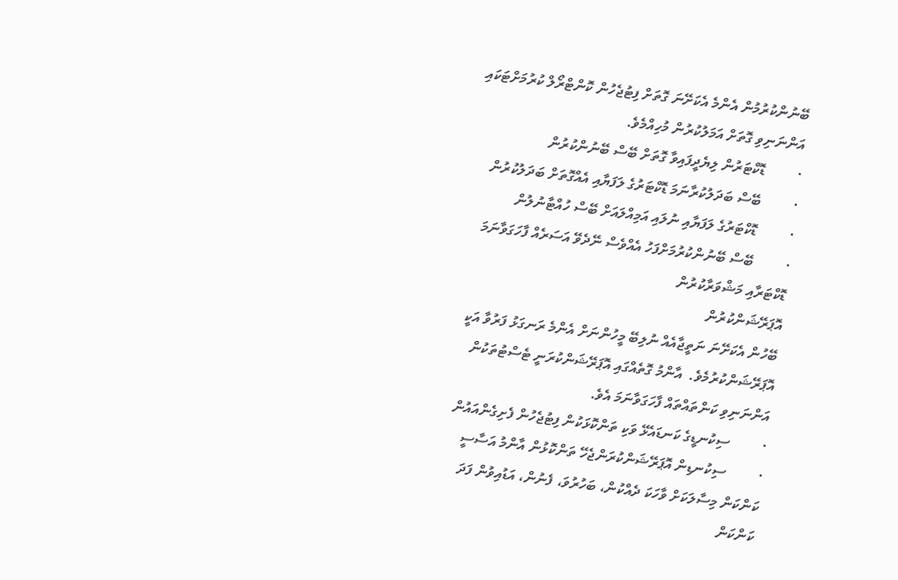ބޭނުންކުރުމުން އެންމެ އެކަށޭނަ ގޮތަށް ފިޓުޖެހުން ކޮންޓްރޯލް ކުރުމަށްޓަކައި އަންނަނިވި ގޮތަށް އަމަލުކުރުން މުހިއްމެވެ.
·         ޑޮކްޓަރުން ލިޔެދީފައިވާ ގޮތަށް ބޭސް ބޭނުންކުރުން
·         ބޭސް ބަދަލުކުރާނަމަ ޑޮކްޓަރުގެ ލަފަޔާއި އެއްގޮތަށް ބަދަލުކުރުން
·         ޑޮކްޓަރުގެ ލަފަޔާއި ނުލައި އަމިއްލައަށް ބޭސް ހުއްޓާނުލުން
·         ބޭސް ބޭނުންކުރުމަށްފަހު އެއްވެސް ނޭދެވޭ އަސަރެއް ފާހަގަވާނަމަ ޑޮކްޓަރާއި މަޝްވަރާކުރުން
އޮޕަރޭޝަންކުރުން
ބޭހުން އެކަށޭނަ ނަތީޖާއެއް ނުލިބޭ މީހުންނަށް އެންމެ ރަނގަޅު ފަރުވާ އަކީ އޮޕަރޭޝަންކުރުމެވެ.  އާންމު ގޮތެއްގައި އޮޕަރޭޝަންކުރަނީ ޓެސްޓުތަކުން އަންނަނިވި ކަންތައްތައް ފާހަގަވާނަމަ އެވެ.
·         ސިކުނޑީގެ ކަނޑައެޅޭ ވަކި ތަންކޮޅަކުން ފިޓުޖެހުން ފެށިގެންއައުން
·         ސިކުނޑިން އޮޕަރޭޝަންކުރަންޖެހޭ ތަންކޮޅުން އާންމު އަސާސީ ކަންކަން މިސާލަކަށް ވާހަކަ ދެއްކުން، ބަހުރުވަ، ފެނުން، އަޑުއިވުން ފަދަ ކަންކަން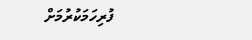ފުރިހަމަކުރުމަށް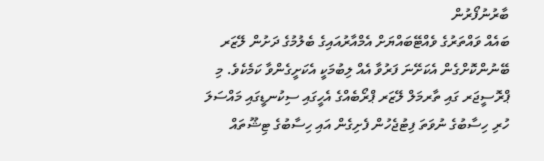ބާރުނުފޯރުން
ބައެއް ވައްތަރުގެ ވެއްޓޭބައްޔަށް އެމްއާރުއައިގެ ބެލުމުގެ ދަށުން ލޭޒަރ ބޭނުންކޮށްގެން އެކަށޭނަ ފަރުވާ އެއް ލިބުމަކީ އެކަށީގެންވާ ކަމެކެވެ. މި ޕްރޮސީޖަރ ގައި ތާރމަލް ލޭޒަރ ޕްރޯބެއްގެ އެހީގައި ސިކުނޑީގައި މައްސަލަ ހުރި ހިސާބުގެ ނުވަތަ ފިޓުޖެހުން ފެށިގެން އައި ހިސާބުގެ ޓިޝޫތައް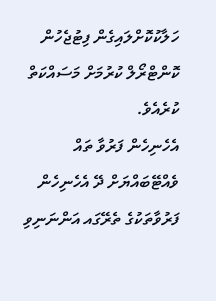ހަލާކުކޮށްލައިގެން ފިޓުޖެހުން ކޮންޓްރޯލް ކުރުމަށް މަސައްކަތް ކުރެއެވެ.
އެހެނިހެން ފަރުވާ ތައް
ވެއްޓޭބައްޔަށް ދޭ އެހެނިހެން ފަރުވާތަކުގެ ތެރޭގައ އަންނަނިވި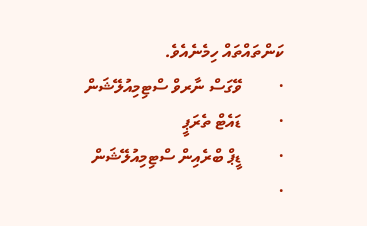ކަންތައްތައް ހިމެނެއެވެ.
·         ވޭގަސް ނާރވް ސްޓިމިއުލޭޝަން
·         ޑައެޓް ތެރަޕީ
·         ޑީޕް ބްރެއިން ސްޓިމިއުލޭޝަން
·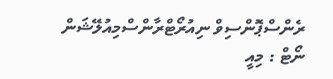ރެންސްޕޮންސިވް ނިއުރޯޓްރާންސްމިއުލޭޝަން
ނޯޓް : މިއީ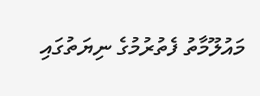މައުލޫމާތު ފެތުރުމުގެ ނިޔަތުގައި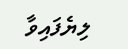ލިޔެފައިވާ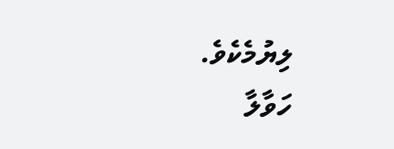ލިޔުމެކެވެ.
ހަވާލާ